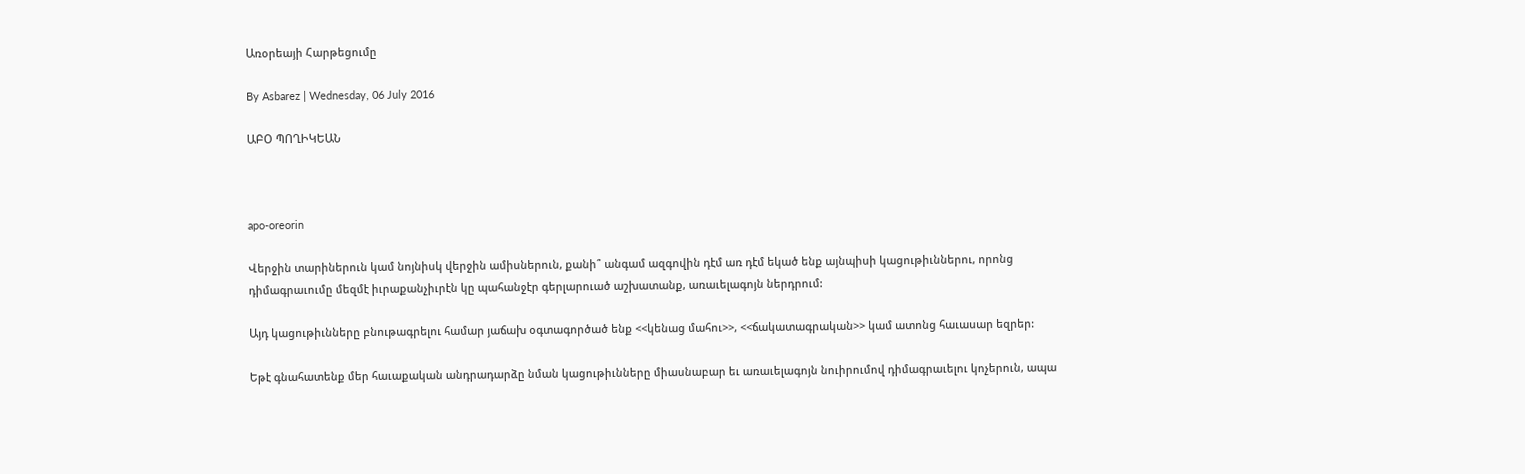Առօրեայի Հարթեցումը

By Asbarez | Wednesday, 06 July 2016

ԱԲՕ ՊՈՂԻԿԵԱՆ



apo-oreorin

Վերջին տարիներուն կամ նոյնիսկ վերջին ամիսներուն, քանի՞ անգամ ազգովին դէմ առ դէմ եկած ենք այնպիսի կացութիւններու, որոնց դիմագրաւումը մեզմէ իւրաքանչիւրէն կը պահանջէր գերլարուած աշխատանք, առաւելագոյն ներդրում:

Այդ կացութիւնները բնութագրելու համար յաճախ օգտագործած ենք <<կենաց մահու>>, <<ճակատագրական>> կամ ատոնց հաւասար եզրեր:

Եթէ գնահատենք մեր հաւաքական անդրադարձը նման կացութիւնները միասնաբար եւ առաւելագոյն նուիրումով դիմագրաւելու կոչերուն, ապա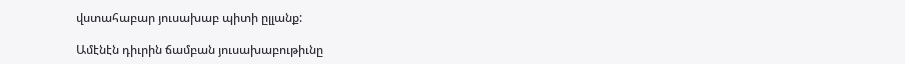վստահաբար յուսախաբ պիտի ըլլանք:

Ամէնէն դիւրին ճամբան յուսախաբութիւնը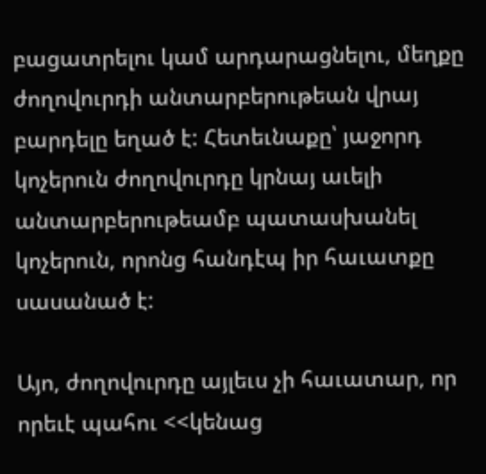բացատրելու կամ արդարացնելու, մեղքը ժողովուրդի անտարբերութեան վրայ բարդելը եղած է: Հետեւնաքը՝ յաջորդ կոչերուն ժողովուրդը կրնայ աւելի անտարբերութեամբ պատասխանել կոչերուն, որոնց հանդէպ իր հաւատքը սասանած է:

Այո, ժողովուրդը այլեւս չի հաւատար, որ որեւէ պահու <<կենաց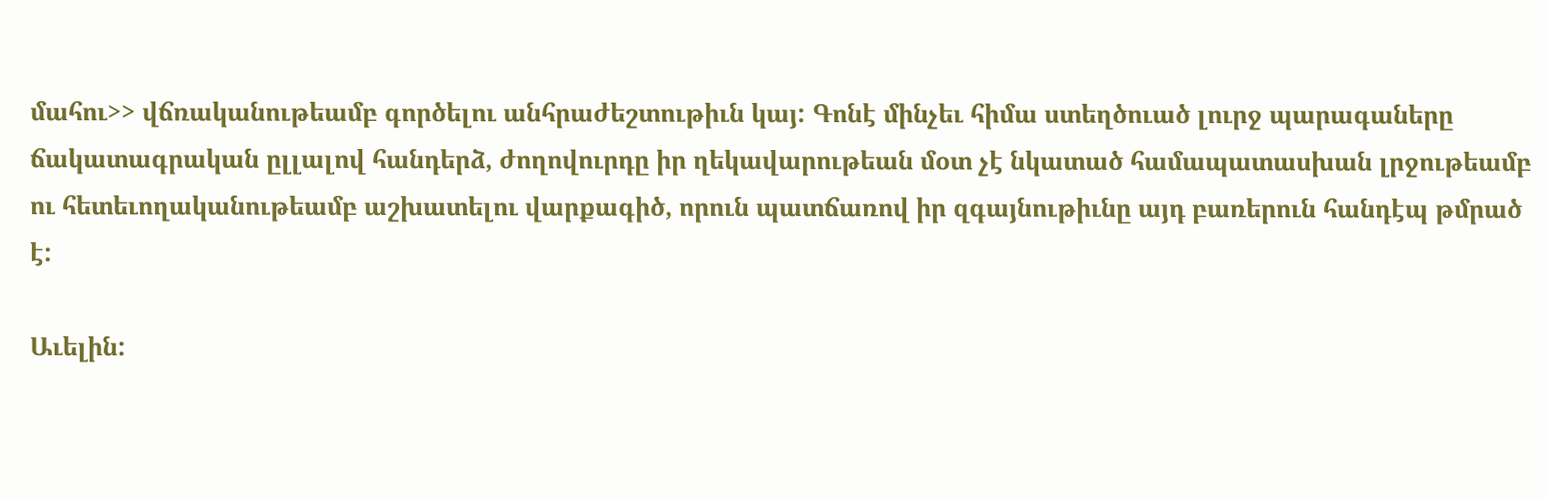մահու>> վճռականութեամբ գործելու անհրաժեշտութիւն կայ: Գոնէ մինչեւ հիմա ստեղծուած լուրջ պարագաները ճակատագրական ըլլալով հանդերձ, ժողովուրդը իր ղեկավարութեան մօտ չէ նկատած համապատասխան լրջութեամբ ու հետեւողականութեամբ աշխատելու վարքագիծ, որուն պատճառով իր զգայնութիւնը այդ բառերուն հանդէպ թմրած է:

Աւելին: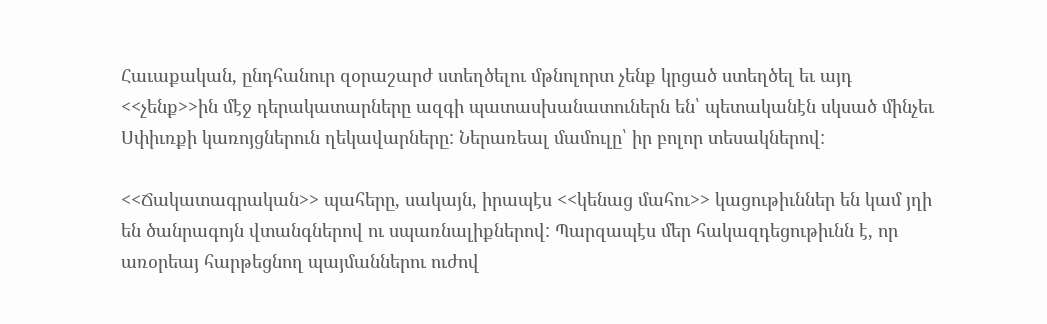Հաւաքական, ընդհանուր զօրաշարժ ստեղծելու մթնոլորտ չենք կրցած ստեղծել եւ այդ <<չենք>>ին մէջ դերակատարները ազգի պատասխանատուներն են՝ պետականէն սկսած մինչեւ Սփիւռքի կառոյցներուն ղեկավարները: Ներառեալ մամուլը՝ իր բոլոր տեսակներով:

<<Ճակատագրական>> պահերը, սակայն, իրապէս <<կենաց մահու>> կացութիւններ են կամ յղի են ծանրագոյն վտանգներով ու սպառնալիքներով: Պարզապէս մեր հակազդեցութիւնն է, որ առօրեայ հարթեցնող պայմաններու ուժով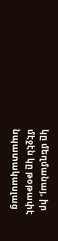կը մեղմանայ, իր մէջէն կը թօթափէ նպատակասլաց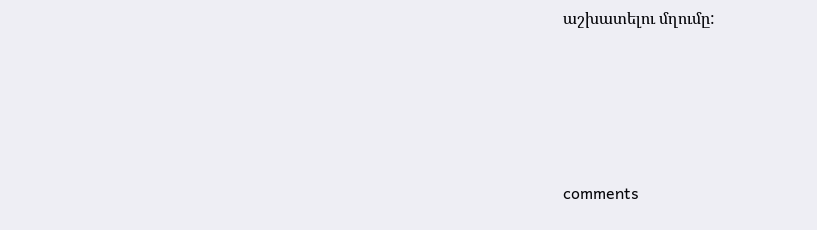աշխատելու մղումը:





comments